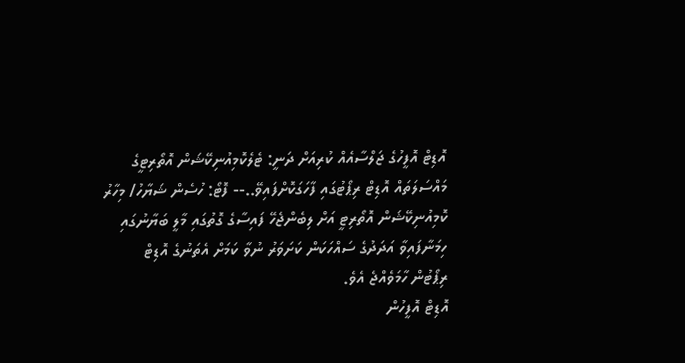އޮޑިޓް އޮފީހުގެ ޖަލްސާއެއް ކުރިއަށް ދަނީ: ޓެލެކޮމިއުނިކޭޝަން އޮތޯރިޓީގެ މައްސަލަތައް އޮޑިޓް ރިޕޯޓުގައި ފާހަގަކޮށްފައިވޭ..-- ފޮޓޯ: ހުސެން ޝަޔާހު/ މިހާރު
ކޮމިއުނިކޭޝަން އޮތޯރިޓީ އަށް ލިބެންޖެހޭ ފައިސާގެ ގޮތުގައި މާލީ ބަޔާނުގައި ހިމަނާފައިވާ އަދަދުގެ ސައްހަކަން ކަށަވަރު ނުވާ ކަމަށް އެތަނުގެ އޮޑިޓް ރިޕޯޓުން ހާމަވެއްޖެ އެވެ.
އޮޑިޓް އޮފީހުން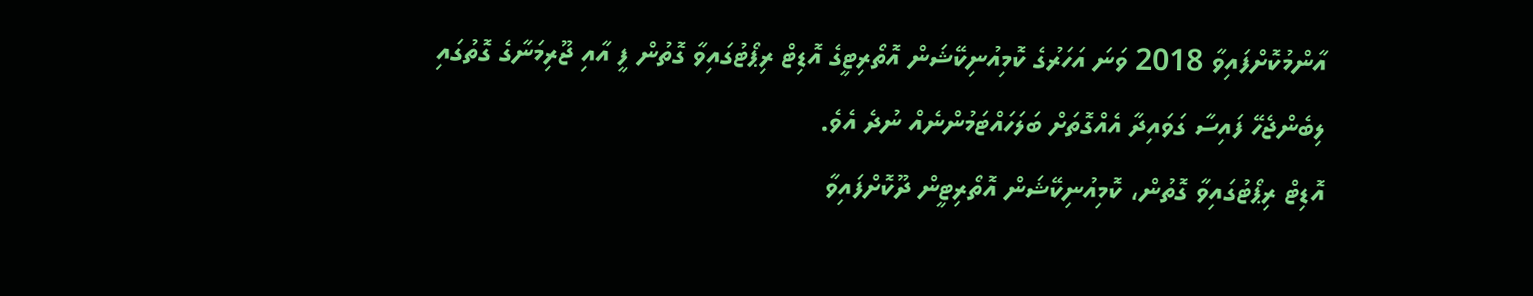އާންމުކޮށްފައިވާ 2018 ވަނަ އަހަރުގެ ކޮމިއުނިކޭޝަން އޮތޯރިޓީގެ އޮޑިޓް ރިޕޯޓުގައިވާ ގޮތުން ފީ އާއި ޖޫރިމަނާގެ ގޮތުގައި ލިބެންޖެހޭ ފައިސާ ގަވައިދާ އެއްގޮތަށް ބަލަހައްޓަމުންނެއް ނުދެ އެވެ.
އޮޑިޓް ރިޕޯޓުގައިވާ ގޮތުން، ކޮމިއުނިކޭޝަން އޮތޯރިޓީން ދޫކޮށްފައިވާ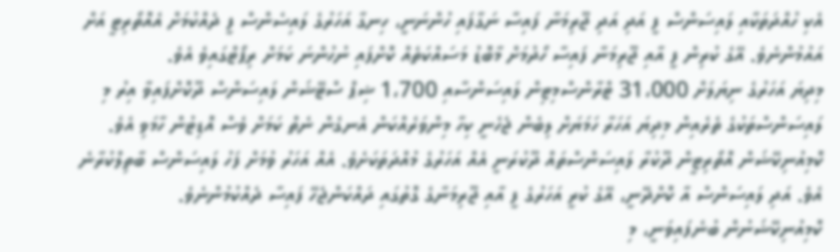އެކި ހުއްދަތަކާއި ލައިސަންސް ފީ އަދި އަދި ޖޫރިމަނާ ފައިސާ ނަގާފައި ހުންނަނީ، ހިނގާ އަހަރުގެ ލައިސެންސް ފީ ދެއްކުމަށް އެއޮތޯރިޓީ އަށް އައުމުންނެވެ. އޭގެ ކުރިން ފީ އާއި ޖޫރިމަނާ ފައިސާ ހޯދުމަށް މާބޮޑު މަސައްކަތެއް ކޮށްފައި ނުހުންނަ ކަމަށް ރިޕޯޓްގައިވެ އެވެ.
މިދިޔަ އަހަރުގެ ނިޔަލަށް 31،000 ޓްރާންސްމިޓިން ލައިސަންސާއި 1،700 ޝިޕް ސްޓޭޝަން ލައިސަންސް ދޫކޮށްފައިވާ އިރު މި ލައިސަންސްތަކުގެ ތެރެއިން މިދިޔަ އަހަރާ ހަމަޔަށް ލިބެން ޖެހެނީ ކިހާ މިންވަރެއްކަން އެނގެން ނެތް ކަމަށް ވެސް އޮޑިޓުން ހާމަވި އެވެ.
ކޮމިއުނިކޭޝަން އޮތޯރިޓީން ދޫކުރާ ލައިސަންސްތައް ދޫކުރަނީ އެއް އަހަރުގެ މުއްދަތަކަށެވެ. އެއް އަހަރު ވުމަށް ފަހު ލައިސަންސް ބާތިލްކުރާނެ އެވެ. އަދި ލައިސަންސް އާ ކޮށްދޭނީ، އޭގެ ކުރީ އަހަރުގެ ފީ އާއި ޖޫރިމަނާގެ ގޮތުގައި ދައްކަންޖެހޭ ފައިސާ ދެއްކުމުންނެވެ.
ކޮމިއުނިކޭޝަނުން ބުނެފައިވަނީ، މި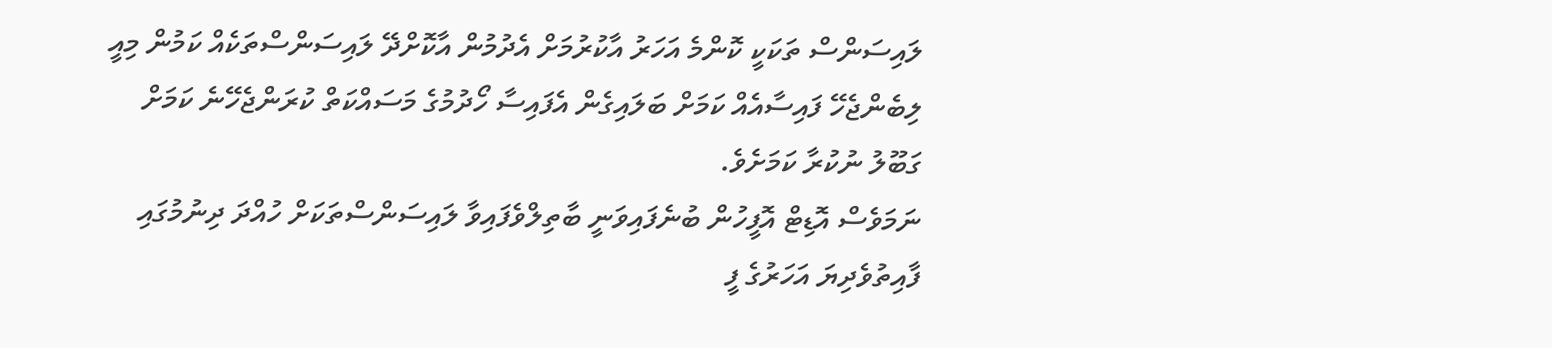ލައިސަންސް ތަކަކީ ކޮންމެ އަހަރު އާކުރުމަށް އެދުމުން އާކޮށްދޭ ލައިސަންސްތަކެއް ކަމުން މިއީ ލިބެންޖެހޭ ފައިސާއެއް ކަމަށް ބަލައިގެން އެފައިސާ ހޯދުމުގެ މަސައްކަތް ކުރަންޖެހޭނެ ކަމަށް ގަބޫލު ނުކުރާ ކަމަށެވެ.
ނަމަވެސް އޮޑިޓް އޮފީހުން ބުނެފައިވަނީ ބާތިލްވެފައިވާ ލައިސަންސްތަކަށް ހުއްދަ ދިނުމުގައި ފާއިތުވެދިޔަ އަހަރުގެ ފީ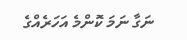ނަގާ ނަމަ ކޮންމެ އަހަރެއްގެ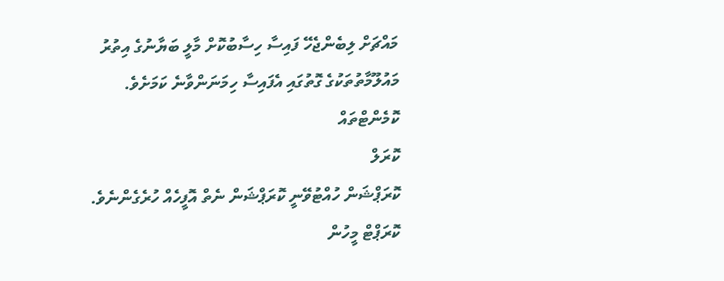މައްޗަށް ލިބެންޖެހޭ ފައިސާ ހިސާބުކޮށް މާލީ ބަޔާނުގެ އިތުރު މައުލޫމާތުތަކުގެ ގޮތުގައި އެފައިސާ ހިމަނަންވާނެ ކަމަށެވެ.
ކޮމެންޓްތައް
ކޮރަލް
ކޮރަޕްޝަން ހުއްޓުވޭނީ ކޮރަޕްޝަން ނެތް އޮފީހެއް ހުރެގެންނެވެ. ކޮރަޕްޓް މީހުން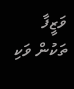ވަޒީފާ ތަކުން ވަކި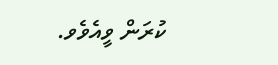ކުރަން ވީއެވެވ.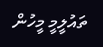ތައުލީމީ މީހުން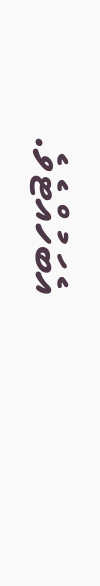އެބަހުއްޓެވެ.